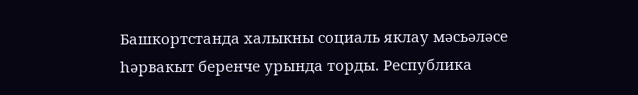Башкортстанда халыкны социаль яклау мәсьәләсе һәрвакыт беренче урында торды. Республика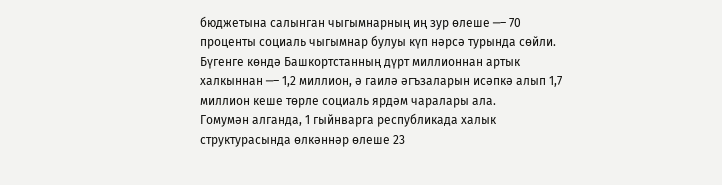бюджетына салынган чыгымнарның иң зур өлеше ─– 70 проценты социаль чыгымнар булуы күп нәрсә турында сөйли. Бүгенге көндә Башкортстанның дүрт миллионнан артык халкыннан ─– 1,2 миллион, ә гаилә әгъзаларын исәпкә алып 1,7 миллион кеше төрле социаль ярдәм чаралары ала.
Гомумән алганда, 1 гыйнварга республикада халык структурасында өлкәннәр өлеше 23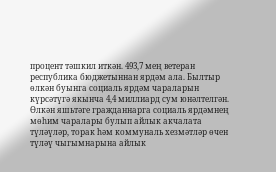процент тәшкил иткән. 493,7 мең ветеран республика бюджетыннан ярдәм ала. Былтыр өлкән буынга социаль ярдәм чараларын күрсәтүгә якынча 4,4 миллиард сум юнәлтелгән.
Өлкән яшьтәге гражданнарга социаль ярдәмнең мөһим чаралары булып айлык акчалата түләүләр, торак һәм коммуналь хезмәтләр өчен түләү чыгымнарына айлык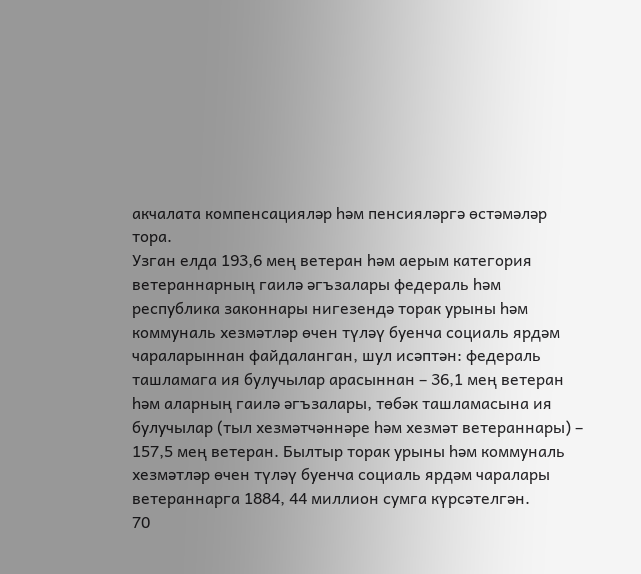акчалата компенсацияләр һәм пенсияләргә өстәмәләр тора.
Узган елда 193,6 мең ветеран һәм аерым категория ветераннарның гаилә әгъзалары федераль һәм республика законнары нигезендә торак урыны һәм коммуналь хезмәтләр өчен түләү буенча социаль ярдәм чараларыннан файдаланган, шул исәптән: федераль ташламага ия булучылар арасыннан – 36,1 мең ветеран һәм аларның гаилә әгъзалары, төбәк ташламасына ия булучылар (тыл хезмәтчәннәре һәм хезмәт ветераннары) – 157,5 мең ветеран. Былтыр торак урыны һәм коммуналь хезмәтләр өчен түләү буенча социаль ярдәм чаралары ветераннарга 1884, 44 миллион сумга күрсәтелгән.
70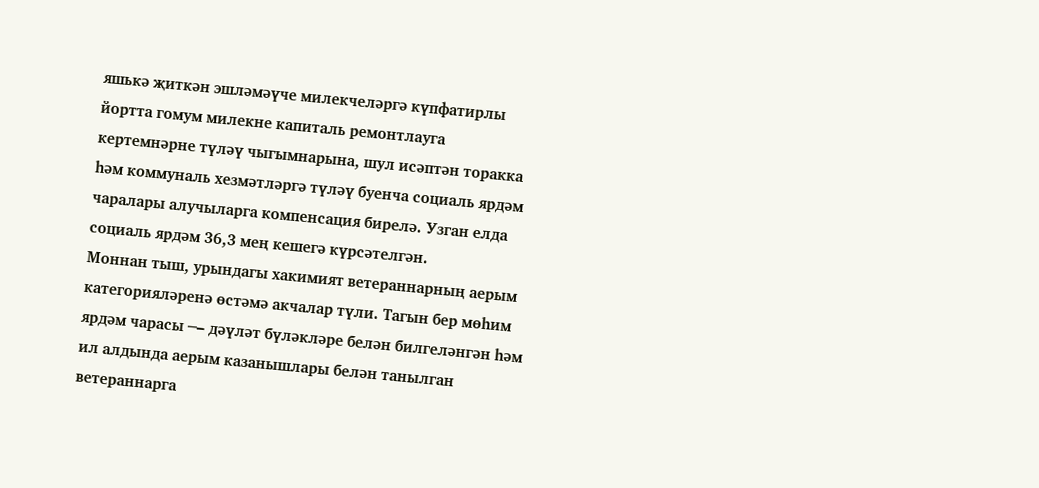яшькә җиткән эшләмәүче милекчеләргә күпфатирлы йортта гомум милекне капиталь ремонтлауга кертемнәрне түләү чыгымнарына, шул исәптән торакка һәм коммуналь хезмәтләргә түләү буенча социаль ярдәм чаралары алучыларга компенсация бирелә. Узган елда социаль ярдәм 36,3 мең кешегә күрсәтелгән.
Моннан тыш, урындагы хакимият ветераннарның аерым категорияләренә өстәмә акчалар түли. Тагын бер мөһим ярдәм чарасы ─– дәүләт бүләкләре белән билгеләнгән һәм ил алдында аерым казанышлары белән танылган ветераннарга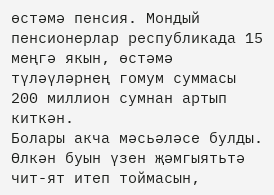өстәмә пенсия. Мондый пенсионерлар республикада 15 меңгә якын, өстәмә түләүләрнең гомум суммасы 200 миллион сумнан артып киткән.
Болары акча мәсьәләсе булды. Өлкән буын үзен җәмгыятьтә чит-ят итеп тоймасын,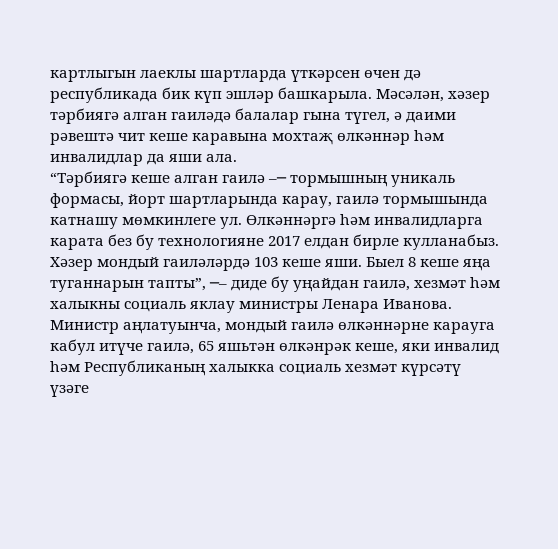картлыгын лаеклы шартларда үткәрсен өчен дә республикада бик күп эшләр башкарыла. Мәсәлән, хәзер тәрбиягә алган гаиләдә балалар гына түгел, ә даими рәвештә чит кеше каравына мохтаҗ өлкәннәр һәм инвалидлар да яши ала.
“Тәрбиягә кеше алган гаилә –─ тормышның уникаль формасы, йорт шартларында карау, гаилә тормышында катнашу мөмкинлеге ул. Өлкәннәргә һәм инвалидларга карата без бу технологияне 2017 елдан бирле кулланабыз. Хәзер мондый гаиләләрдә 103 кеше яши. Быел 8 кеше яңа туганнарын тапты”, ─– диде бу уңайдан гаилә, хезмәт һәм халыкны социаль яклау министры Ленара Иванова.
Министр аңлатуынча, мондый гаилә өлкәннәрне карауга кабул итүче гаилә, 65 яшьтән өлкәнрәк кеше, яки инвалид һәм Республиканың халыкка социаль хезмәт күрсәтү үзәге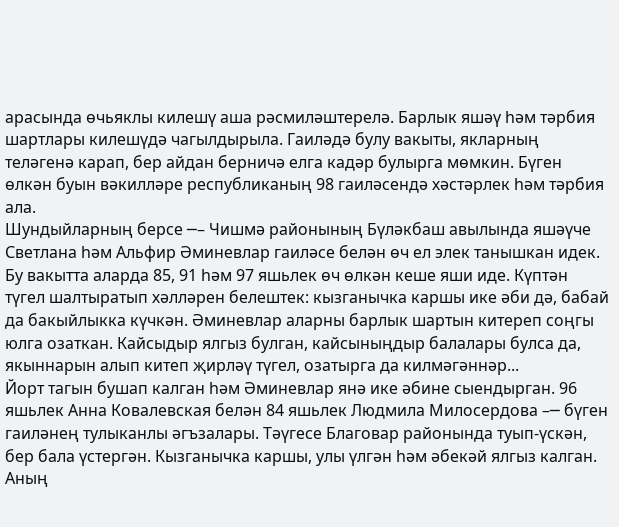арасында өчьяклы килешү аша рәсмиләштерелә. Барлык яшәү һәм тәрбия шартлары килешүдә чагылдырыла. Гаиләдә булу вакыты, якларның теләгенә карап, бер айдан берничә елга кадәр булырга мөмкин. Бүген өлкән буын вәкилләре республиканың 98 гаиләсендә хәстәрлек һәм тәрбия ала.
Шундыйларның берсе ─– Чишмә районының Бүләкбаш авылында яшәүче Светлана һәм Альфир Әминевлар гаиләсе белән өч ел элек танышкан идек. Бу вакытта аларда 85, 91 һәм 97 яшьлек өч өлкән кеше яши иде. Күптән түгел шалтыратып хәлләрен белештек: кызганычка каршы ике әби дә, бабай да бакыйлыкка күчкән. Әминевлар аларны барлык шартын китереп соңгы юлга озаткан. Кайсыдыр ялгыз булган, кайсыныңдыр балалары булса да, якыннарын алып китеп җирләү түгел, озатырга да килмәгәннәр...
Йорт тагын бушап калган һәм Әминевлар янә ике әбине сыендырган. 96 яшьлек Анна Ковалевская белән 84 яшьлек Людмила Милосердова –─ бүген гаиләнең тулыканлы әгъзалары. Тәүгесе Благовар районында туып-үскән, бер бала үстергән. Кызганычка каршы, улы үлгән һәм әбекәй ялгыз калган. Аның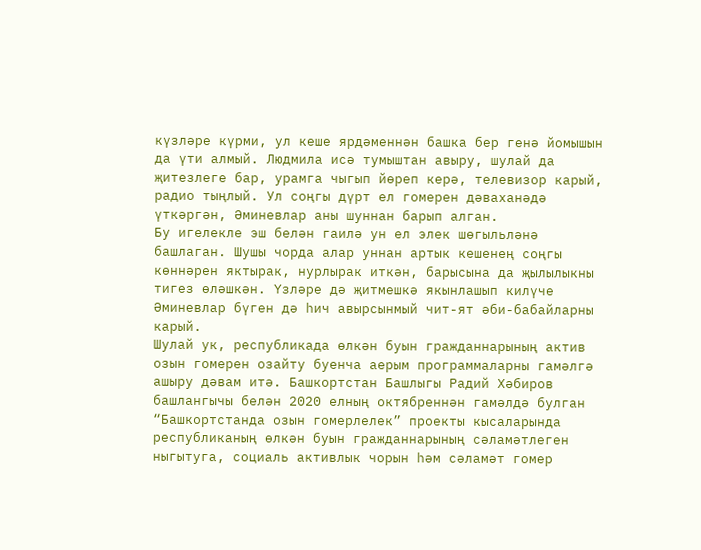күзләре күрми, ул кеше ярдәменнән башка бер генә йомышын да үти алмый. Людмила исә тумыштан авыру, шулай да җитезлеге бар, урамга чыгып йөреп керә, телевизор карый, радио тыңлый. Ул соңгы дүрт ел гомерен дәваханәдә үткәргән, Әминевлар аны шуннан барып алган.
Бу игелекле эш белән гаилә ун ел элек шөгыльләнә башлаган. Шушы чорда алар уннан артык кешенең соңгы көннәрен яктырак, нурлырак иткән, барысына да җылылыкны тигез өләшкән. Үзләре дә җитмешкә якынлашып килүче Әминевлар бүген дә һич авырсынмый чит-ят әби-бабайларны карый.
Шулай ук, республикада өлкән буын гражданнарының актив озын гомерен озайту буенча аерым программаларны гамәлгә ашыру дәвам итә. Башкортстан Башлыгы Радий Хәбиров башлангычы белән 2020 елның октябреннән гамәлдә булган “Башкортстанда озын гомерлелек” проекты кысаларында республиканың өлкән буын гражданнарының сәламәтлеген ныгытуга, социаль активлык чорын һәм сәламәт гомер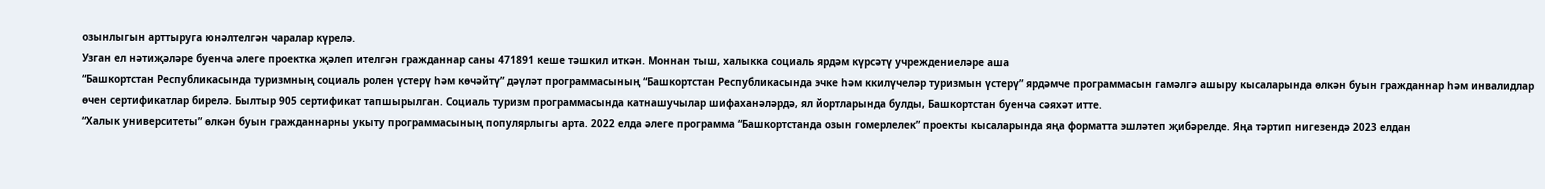озынлыгын арттыруга юнәлтелгән чаралар күрелә.
Узган ел нәтиҗәләре буенча әлеге проектка җәлеп ителгән гражданнар саны 471891 кеше тәшкил иткән. Моннан тыш, халыкка социаль ярдәм күрсәтү учреждениеләре аша
“Башкортстан Республикасында туризмның социаль ролен үстерү һәм көчәйтү” дәүләт программасының “Башкортстан Республикасында эчке һәм ккилүчеләр туризмын үстерү” ярдәмче программасын гамәлгә ашыру кысаларында өлкән буын гражданнар һәм инвалидлар өчен сертификатлар бирелә. Былтыр 905 сертификат тапшырылган. Социаль туризм программасында катнашучылар шифаханәләрдә, ял йортларында булды, Башкортстан буенча сәяхәт итте.
“Халык университеты” өлкән буын гражданнарны укыту программасының популярлыгы арта. 2022 елда әлеге программа “Башкортстанда озын гомерлелек” проекты кысаларында яңа форматта эшләтеп җибәрелде. Яңа тәртип нигезендә 2023 елдан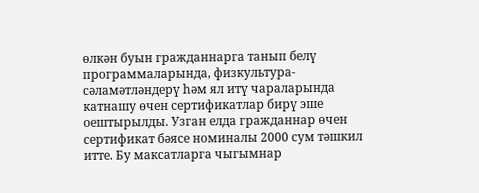өлкән буын гражданнарга танып белү программаларында, физкультура-сәламәтләндерү һәм ял итү чараларында катнашу өчен сертификатлар бирү эше оештырылды. Узган елда гражданнар өчен сертификат бәясе номиналы 2000 сум тәшкил итте. Бу максатларга чыгымнар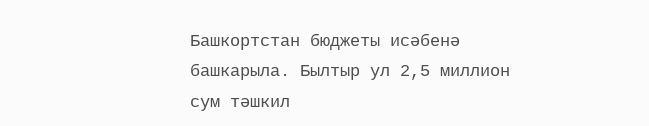Башкортстан бюджеты исәбенә башкарыла. Былтыр ул 2,5 миллион сум тәшкил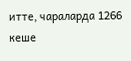итте, чараларда 1266 кеше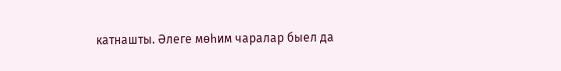катнашты. Әлеге мөһим чаралар быел да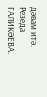дәвам итә.
Резеда ГАЛИКӘЕВА.